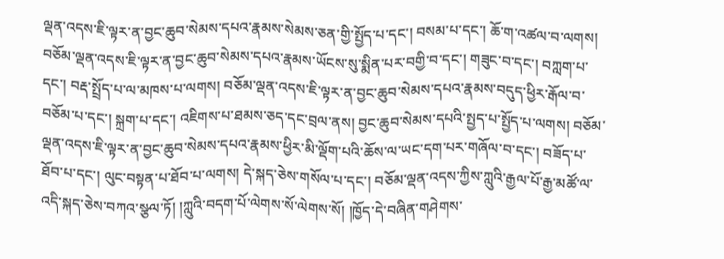ལྡན་འདས་ཇི་ལྟར་ན་བྱང་ཆུབ་སེམས་དཔའ་རྣམས་སེམས་ཅན་གྱི་སྤྱོད་པ་དང་། བསམ་པ་དང་། ཆོ་ག་འཚལ་བ་ལགས། བཅོམ་ལྡན་འདས་ཇི་ལྟར་ན་བྱང་ཆུབ་སེམས་དཔའ་རྣམས་ཡོངས་སུ་སྨིན་པར་བགྱི་བ་དང་། གཟུང་བ་དང་། བཀླག་པ་དང་། བརྡ་སྤྲོད་པ་ལ་མཁས་པ་ལགས། བཅོམ་ལྡན་འདས་ཇི་ལྟར་ན་བྱང་ཆུབ་སེམས་དཔའ་རྣམས་བདུད་ཕྱིར་རྒོལ་བ་བཅོམ་པ་དང་། སྐྲག་པ་དང་། འཇིགས་པ་ཐམས་ཅད་དང་བྲལ་ནས། བྱང་ཆུབ་སེམས་དཔའི་སྤྱད་པ་སྤྱོད་པ་ལགས། བཅོམ་ལྡན་འདས་ཇི་ལྟར་ན་བྱང་ཆུབ་སེམས་དཔའ་རྣམས་ཕྱིར་མི་ལྡོག་པའི་ཆོས་ལ་ཡང་དག་པར་གཞོལ་བ་དང་། བཟོད་པ་ཐོབ་པ་དང་། ལུང་བསྟན་པ་ཐོབ་པ་ལགས། དེ་སྐད་ཅེས་གསོལ་པ་དང་། བཅོམ་ལྡན་འདས་ཀྱིས་ཀླུའི་རྒྱལ་པོ་རྒྱ་མཚོ་ལ་འདི་སྐད་ཅེས་བཀའ་སྩལ་ཏོ། །ཀླུའི་བདག་པོ་ལེགས་སོ་ལེགས་སོ། །ཁྱོད་དེ་བཞིན་གཤེགས་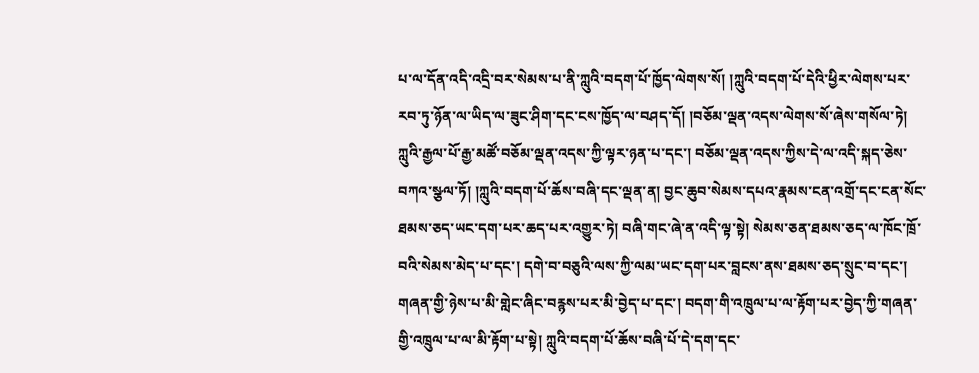པ་ལ་དོན་འདི་འདྲི་བར་སེམས་པ་ནི་ཀླུའི་བདག་པོ་ཁྱོད་ལེགས་སོ། །ཀླུའི་བདག་པོ་དེའི་ཕྱིར་ལེགས་པར་རབ་ཏུ་ཉོན་ལ་ཡིད་ལ་ཟུང་ཤིག་དང་ངས་ཁྱོད་ལ་བཤད་དོ། །བཅོམ་ལྡན་འདས་ལེགས་སོ་ཞེས་གསོལ་ཏེ། ཀླུའི་རྒྱལ་པོ་རྒྱ་མཚོ་བཅོམ་ལྡན་འདས་ཀྱི་ལྟར་ཉན་པ་དང་། བཅོམ་ལྡན་འདས་ཀྱིས་དེ་ལ་འདི་སྐད་ཅེས་བཀའ་སྩལ་ཏོ། །ཀླུའི་བདག་པོ་ཆོས་བཞི་དང་ལྡན་ན། བྱང་ཆུབ་སེམས་དཔའ་རྣམས་ངན་འགྲོ་དང་ངན་སོང་ཐམས་ཅད་ཡང་དག་པར་ཆད་པར་འགྱུར་ཏེ། བཞི་གང་ཞེ་ན་འདི་ལྟ་སྟེ། སེམས་ཅན་ཐམས་ཅད་ལ་ཁོང་ཁྲོ་བའི་སེམས་མེད་པ་དང་། དགེ་བ་བཅུའི་ལས་ཀྱི་ལམ་ཡང་དག་པར་བླངས་ནས་ཐམས་ཅད་སྲུང་བ་དང་། གཞན་གྱི་ཉེས་པ་མི་གླེང་ཞིང་བརྙས་པར་མི་བྱེད་པ་དང་། བདག་གི་འཁྲུལ་པ་ལ་རྟོག་པར་བྱེད་ཀྱི་གཞན་གྱི་འཁྲུལ་པ་ལ་མི་རྟོག་པ་སྟེ། ཀླུའི་བདག་པོ་ཆོས་བཞི་པོ་དེ་དག་དང་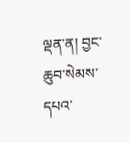ལྡན་ན། བྱང་ཆུབ་སེམས་དཔའ་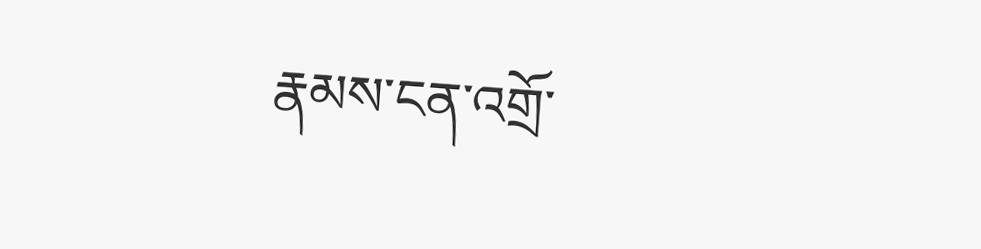རྣམས་ངན་འགྲོ་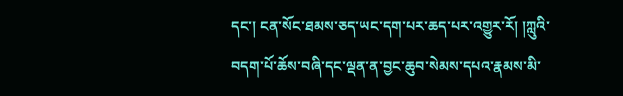དང་། ངན་སོང་ཐམས་ཅད་ཡང་དག་པར་ཆད་པར་འགྱུར་རོ། །ཀླུའི་བདག་པོ་ཆོས་བཞི་དང་ལྡན་ན་བྱང་ཆུབ་སེམས་དཔའ་རྣམས་མི་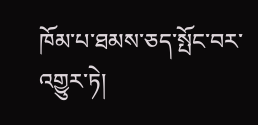ཁོམ་པ་ཐམས་ཅད་སྤོང་བར་འགྱུར་ཏེ།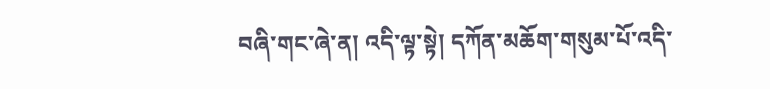བཞི་གང་ཞེ་ན། འདི་ལྟ་སྟེ། དཀོན་མཆོག་གསུམ་པོ་འདི་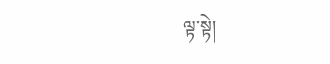ལྟ་སྟེ།